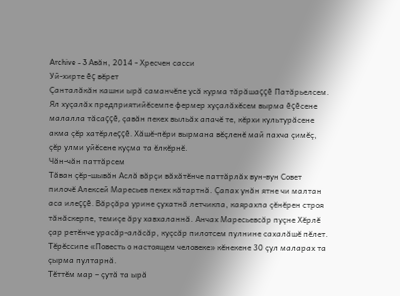Archive - 3 Авăн, 2014 - Хресчен сасси
Уй-хирте ĕç вĕрет
Çанталăкăн кашни ырă саманчĕпе усă курма тăрăшаççĕ Патăрьелсем. Ял хуçалăх предприятийĕсемпе фермер хуçалăхĕсем вырма ĕçĕсене малалла тăсаççĕ, çавăн пекех выльăх апачĕ те, кĕрхи культурăсене акма çĕр хатĕрлеççĕ. Хăшĕ-пĕри вырмана вĕçленĕ май пахча çимĕç, çĕр улми уйĕсене куçма та ĕлкĕрнĕ.
Чăн-чăн паттăрсем
Тăван çĕр-шывăн Аслă вăрçи вăхăтĕнче паттăрлăх вун-вун Совет пилочĕ Алексей Маресьев пекех кăтартнă. Çапах унăн ятне чи малтан аса илеççĕ. Вăрçăра урине çухатнă летчикпа, каярахпа çĕнĕрен строя тăнăскерпе, темиçе ăру хавхаланнă. Анчах Маресьевсăр пуçне Хĕрлĕ çар ретĕнче урасăр-алăсăр, куçсăр пилотсем пулнине сахалăшĕ пĕлет. Тĕрĕссипе «Повесть о настоящем человеке» кĕнекене 30 çул маларах та çырма пултарнă.
Тĕттĕм мар – çутă та ырă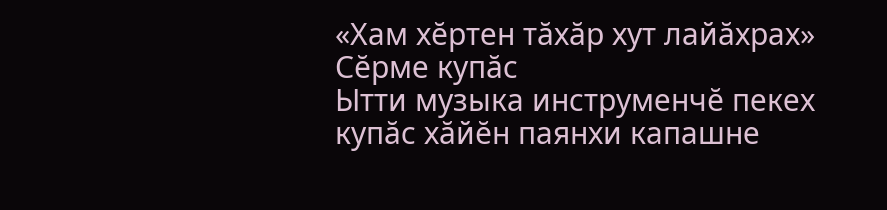«Хам хĕртен тăхăр хут лайăхрах»
Сĕрме купăс
Ытти музыка инструменчĕ пекех купăс хăйĕн паянхи капашне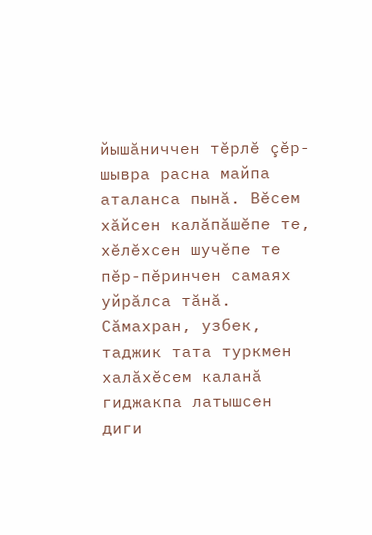йышăниччен тĕрлĕ çĕр-шывра расна майпа аталанса пынă. Вĕсем хăйсен калăпăшĕпе те, хĕлĕхсен шучĕпе те пĕр-пĕринчен самаях уйрăлса тăнă. Сăмахран, узбек, таджик тата туркмен халăхĕсем каланă гиджакпа латышсен диги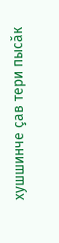хушшинче çав тери пысăк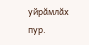уйрăмлăх пур.